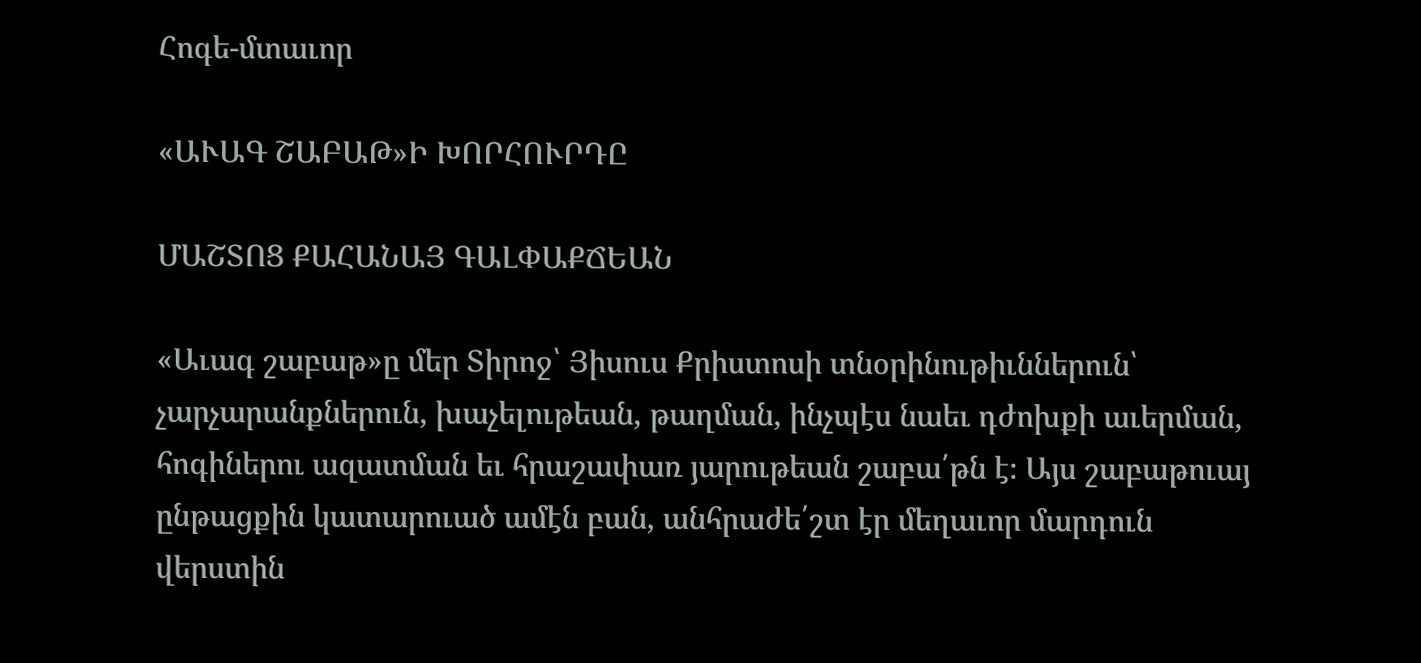Հոգե-մտաւոր

«ԱՒԱԳ ՇԱԲԱԹ»Ի ԽՈՐՀՈՒՐԴԸ

ՄԱՇՏՈՑ ՔԱՀԱՆԱՅ ԳԱԼՓԱՔՃԵԱՆ

«Աւագ շաբաթ»ը մեր Տիրոջ՝ Յիսուս Քրիստոսի տնօրինութիւններուն՝ չարչարանքներուն, խաչելութեան, թաղման, ինչպէս նաեւ դժոխքի աւերման, հոգիներու ազատման եւ հրաշափառ յարութեան շաբա՛թն է։ Այս շաբաթուայ ընթացքին կատարուած ամէն բան, անհրաժե՛շտ էր մեղաւոր մարդուն վերստին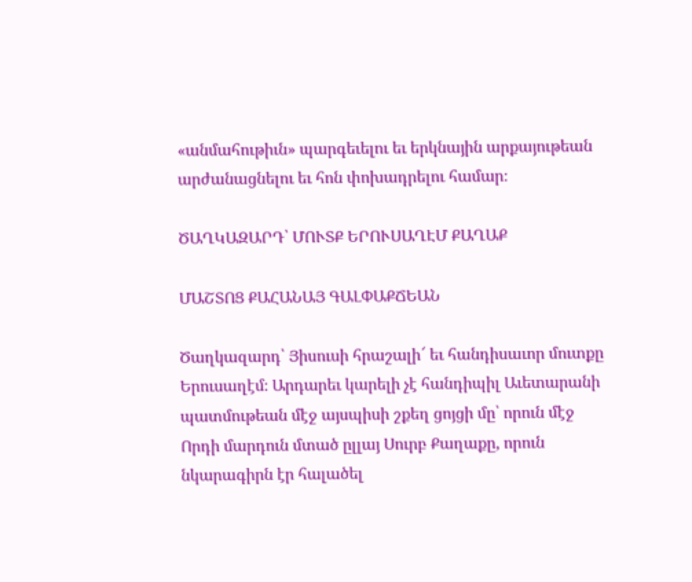«անմահութիւն» պարգեւելու եւ երկնային արքայութեան արժանացնելու եւ հոն փոխադրելու համար։

ԾԱՂԿԱԶԱՐԴ՝ ՄՈՒՏՔ ԵՐՈՒՍԱՂԷՄ ՔԱՂԱՔ

ՄԱՇՏՈՑ ՔԱՀԱՆԱՅ ԳԱԼՓԱՔՃԵԱՆ

Ծաղկազարդ՝ Յիսուսի հրաշալի՜ եւ հանդիսաւոր մուտքը Երուսաղէմ։ Արդարեւ կարելի չէ հանդիպիլ Աւետարանի պատմութեան մէջ այսպիսի շքեղ ցոյցի մը՝ որուն մէջ Որդի մարդուն մտած ըլլայ Սուրբ Քաղաքը, որուն նկարագիրն էր հալածել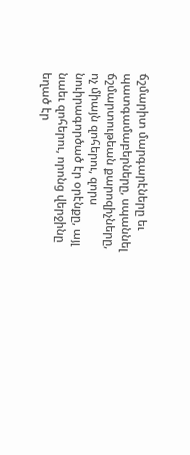ճշմարիտ մարգարէները եւ պատգամաբերները, սպաննել ճշմարտութեան քարոզիչները, ոչ միայն զոհերու, զորս նուիրագործած էր օրէնքը, այլ նաեւ զոհերու, որոնց վերջինը եղած էր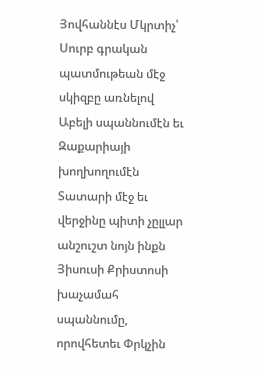Յովհաննէս Մկրտիչ՝ Սուրբ գրական պատմութեան մէջ սկիզբը առնելով Աբելի սպաննումէն եւ Զաքարիայի խողխողումէն Տատարի մէջ եւ վերջինը պիտի չըլլար անշուշտ նոյն ինքն Յիսուսի Քրիստոսի խաչամահ սպաննումը, որովհետեւ Փրկչին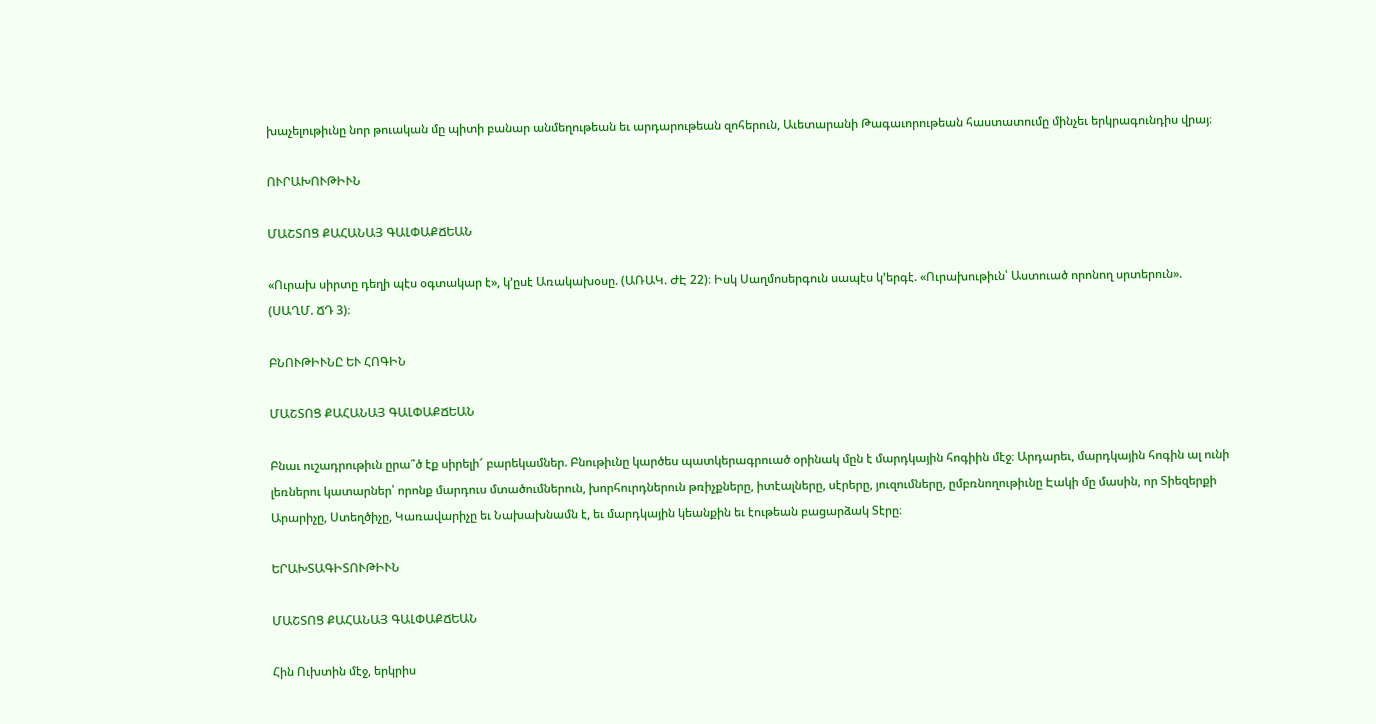խաչելութիւնը նոր թուական մը պիտի բանար անմեղութեան եւ արդարութեան զոհերուն, Աւետարանի Թագաւորութեան հաստատումը մինչեւ երկրագունդիս վրայ։

ՈՒՐԱԽՈՒԹԻՒՆ

ՄԱՇՏՈՑ ՔԱՀԱՆԱՅ ԳԱԼՓԱՔՃԵԱՆ

«Ուրախ սիրտը դեղի պէս օգտակար է», կ՚ըսէ Առակախօսը. (ԱՌԱԿ. ԺԷ 22)։ Իսկ Սաղմոսերգուն սապէս կ՚երգէ. «Ուրախութիւն՝ Աստուած որոնող սրտերուն». (ՍԱՂՄ. ՃԴ 3)։

ԲՆՈՒԹԻՒՆԸ ԵՒ ՀՈԳԻՆ

ՄԱՇՏՈՑ ՔԱՀԱՆԱՅ ԳԱԼՓԱՔՃԵԱՆ

Բնաւ ուշադրութիւն ըրա՞ծ էք սիրելի՜ բարեկամներ. Բնութիւնը կարծես պատկերագրուած օրինակ մըն է մարդկային հոգիին մէջ։ Արդարեւ, մարդկային հոգին ալ ունի լեռներու կատարներ՝ որոնք մարդուս մտածումներուն, խորհուրդներուն թռիչքները, իտէալները, սէրերը, յուզումները, ըմբռնողութիւնը Էակի մը մասին, որ Տիեզերքի Արարիչը, Ստեղծիչը, Կառավարիչը եւ Նախախնամն է, եւ մարդկային կեանքին եւ էութեան բացարձակ Տէրը։

ԵՐԱԽՏԱԳԻՏՈՒԹԻՒՆ

ՄԱՇՏՈՑ ՔԱՀԱՆԱՅ ԳԱԼՓԱՔՃԵԱՆ

Հին Ուխտին մէջ, երկրիս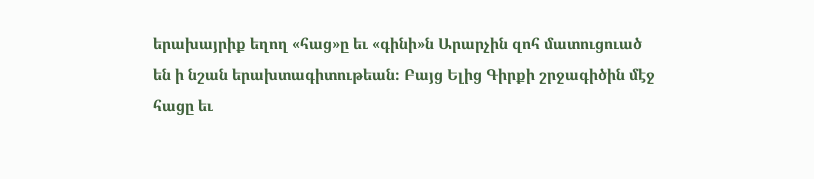երախայրիք եղող «հաց»ը եւ «գինի»ն Արարչին զոհ մատուցուած են ի նշան երախտագիտութեան։ Բայց Ելից Գիրքի շրջագիծին մէջ հացը եւ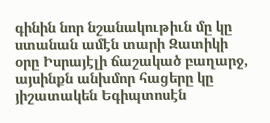գինին նոր նշանակութիւն մը կը ստանան ամէն տարի Զատիկի օրը Իսրայէլի ճաշակած բաղարջ, այսինքն անխմոր հացերը կը յիշատակեն Եգիպտոսէն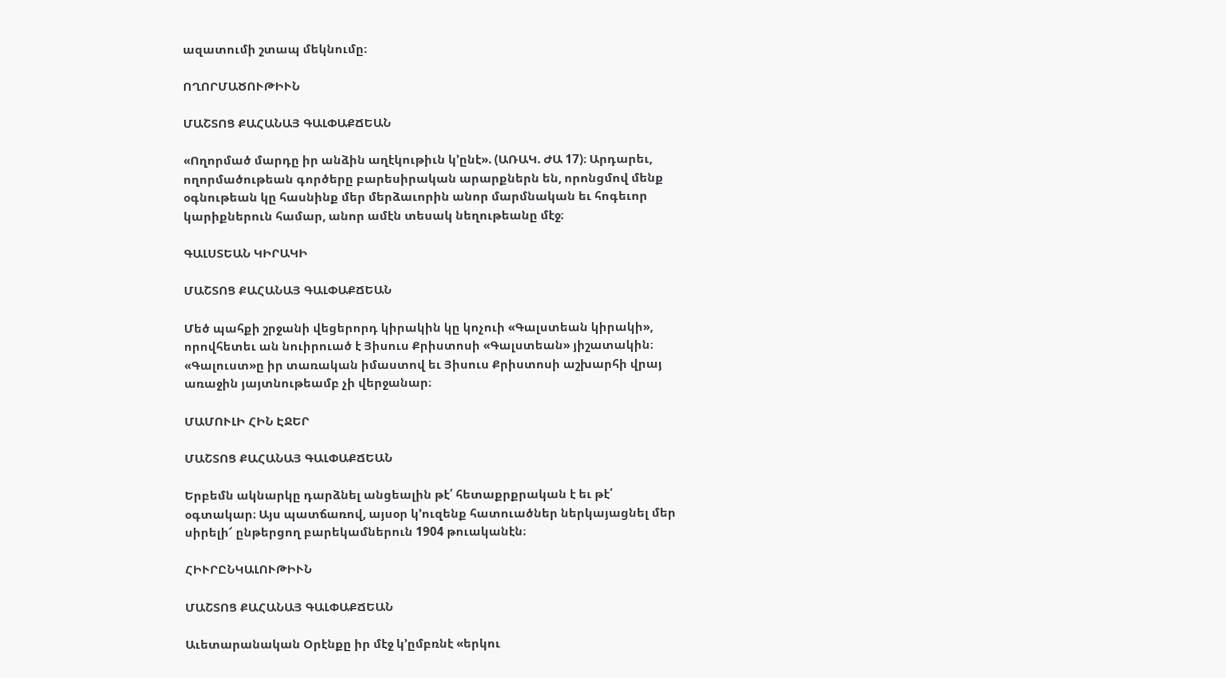ազատումի շտապ մեկնումը։

ՈՂՈՐՄԱԾՈՒԹԻՒՆ

ՄԱՇՏՈՑ ՔԱՀԱՆԱՅ ԳԱԼՓԱՔՃԵԱՆ

«Ողորմած մարդը իր անձին աղէկութիւն կ՚ընէ». (ԱՌԱԿ. ԺԱ 17)։ Արդարեւ, ողորմածութեան գործերը բարեսիրական արարքներն են, որոնցմով մենք օգնութեան կը հասնինք մեր մերձաւորին անոր մարմնական եւ հոգեւոր կարիքներուն համար, անոր ամէն տեսակ նեղութեանը մէջ։

ԳԱԼՍՏԵԱՆ ԿԻՐԱԿԻ

ՄԱՇՏՈՑ ՔԱՀԱՆԱՅ ԳԱԼՓԱՔՃԵԱՆ

Մեծ պահքի շրջանի վեցերորդ կիրակին կը կոչուի «Գալստեան կիրակի», որովհետեւ ան նուիրուած է Յիսուս Քրիստոսի «Գալստեան» յիշատակին։
«Գալուստ»ը իր տառական իմաստով եւ Յիսուս Քրիստոսի աշխարհի վրայ առաջին յայտնութեամբ չի վերջանար։

ՄԱՄՈՒԼԻ ՀԻՆ ԷՋԵՐ

ՄԱՇՏՈՑ ՔԱՀԱՆԱՅ ԳԱԼՓԱՔՃԵԱՆ

Երբեմն ակնարկը դարձնել անցեալին թէ՛ հետաքրքրական է եւ թէ՛ օգտակար։ Այս պատճառով, այսօր կ՚ուզենք հատուածներ ներկայացնել մեր սիրելի՜ ընթերցող բարեկամներուն 1904 թուականէն։

ՀԻՒՐԸՆԿԱԼՈՒԹԻՒՆ

ՄԱՇՏՈՑ ՔԱՀԱՆԱՅ ԳԱԼՓԱՔՃԵԱՆ

Աւետարանական Օրէնքը իր մէջ կ՚ըմբռնէ «երկու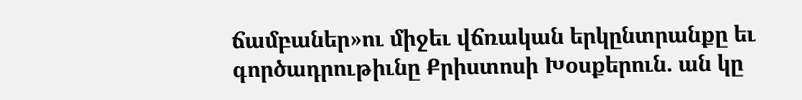ճամբաներ»ու միջեւ վճռական երկընտրանքը եւ գործադրութիւնը Քրիստոսի Խօսքերուն. ան կը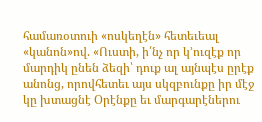համառօտուի «ոսկեղէն» հետեւեալ «կանոն»ով. «Ուստի, ի՛նչ որ կ՚ուզէք որ մարդիկ ընեն ձեզի՝ դուք ալ այնպէս ըրէք անոնց, որովհետեւ այս սկզբունքը իր մէջ կը խտացնէ Օրէնքը եւ մարգարէներու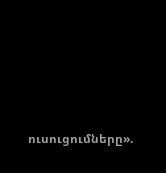ուսուցումները».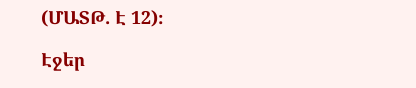(ՄԱՏԹ. Է 12)։

Էջեր